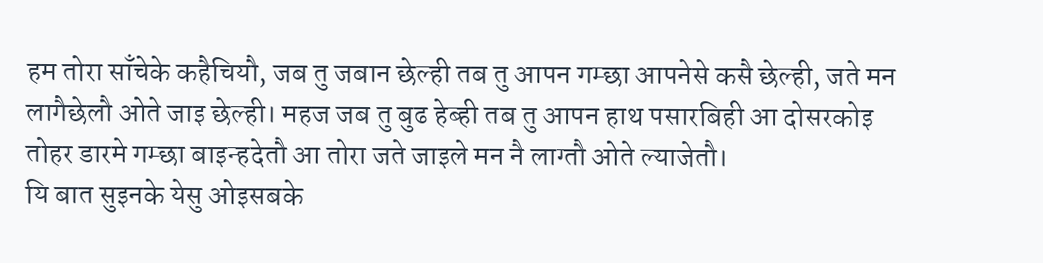हम तोरा साँचेके कहैचियौ, जब तु जबान छेल्ही तब तु आपन गम्छा आपनेसे कसै छेल्ही, जते मन लागैछेलौ ओते जाइ छेल्ही। महज जब तु बुढ हेब्ही तब तु आपन हाथ पसारबिही आ दोसरकोइ तोहर डारमे गम्छा बाइन्हदेतौ आ तोरा जते जाइले मन नै लाग्तौ ओते ल्याजेतौ।
यि बात सुइनके येसु ओइसबके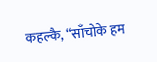कहल्कै, “साँचोके हम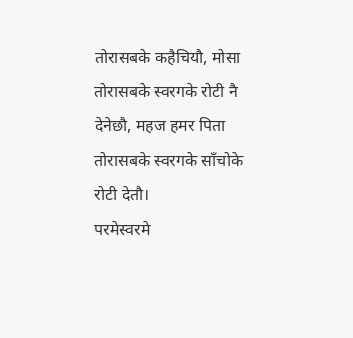तोरासबके कहैचियौ, मोसा तोरासबके स्वरगके रोटी नै देनेछौ, महज हमर पिता तोरासबके स्वरगके साँचोके रोटी देतौ।
परमेस्वरमे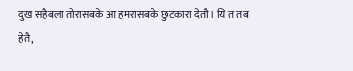दुख सहैबला तोरासबके आ हमरासबके छुटकारा देतौ। यि त तब हेतै,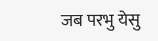जब परभु येसु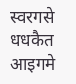स्वरगसे धधकैत आइगमे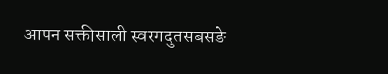आपन सक्तीसाली स्वरगदुतसबसङे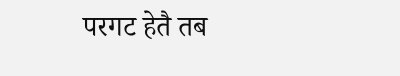परगट हेतै तब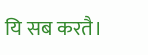यि सब करतै।